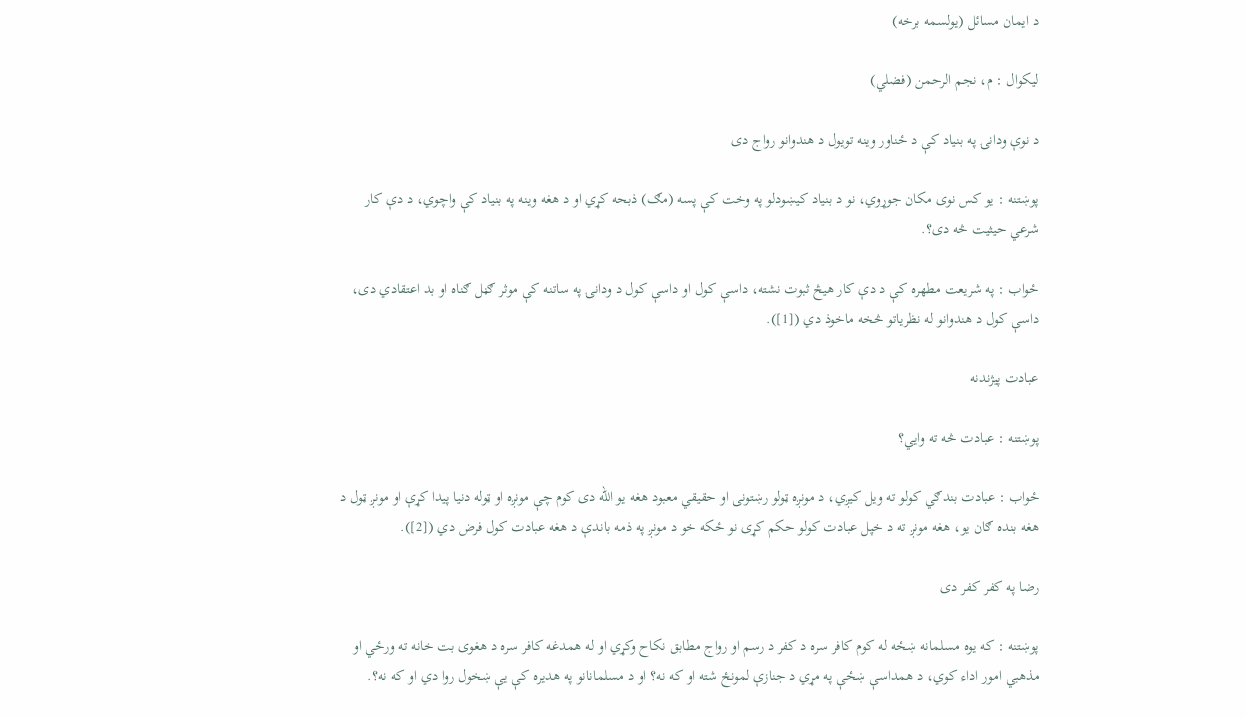د ايمان مسائل (يولسمه برخه)

ليکوال : م، نجم الرحمن (فضلي)

د نوې ودانۍ په بنياد کې د ځناور وينه تويول د هندوانو رواج دى

پوښتنه : يو کس نوى مکان جوړوي، نو د بنياد کيښودلو په وخت کې پسه (مګ) ذبحه کړي او د هغه وينه په بنياد کې واچوي، د دې کار شرعي حيثيت څه دى؟.

ځواب : په شريعت مطهره کې د دې کار هيڅ ثبوت نشته، داسې کول او داسې کول د ودانۍ په ساتنه کې موثر ګڼل ګناه او بد اعتقادي دى، داسې کول د هندوانو له نظرياتو څخه ماخوذ دي ([1]).

عبادت پيژندنه

پوښتنه : عبادت څه ته وايي؟

ځواب : عبادت بندګي کولو ته ويل کيږي، د مونږه ټولو رښتونی او حقيقي معبود هغه يو الله دی کوم چې مونږه او ټوله دنيا پيدا کړې او مونږ ټول د هغه بنده ګان يو، هغه مونږ ته د خپل عبادت کولو حکم کړی نو ځکه خو د مونږ په ذمه باندې د هغه عبادت کول فرض دي ([2]).

رضا په کفر کفر دى

پوښتنه : که يوه مسلمانه ښځه له کوم کافر سره د کفر د رسم او رواج مطابق نکاح وکړي او له همدغه کافر سره د هغوى بت خانه ته ورځي او مذهبي امور اداء کوي، د همداسې ښځې په مړي د جنازې لمونځ شته او که نه؟ او د مسلمانانو په هديره کې يې ښخول روا دي او که نه؟.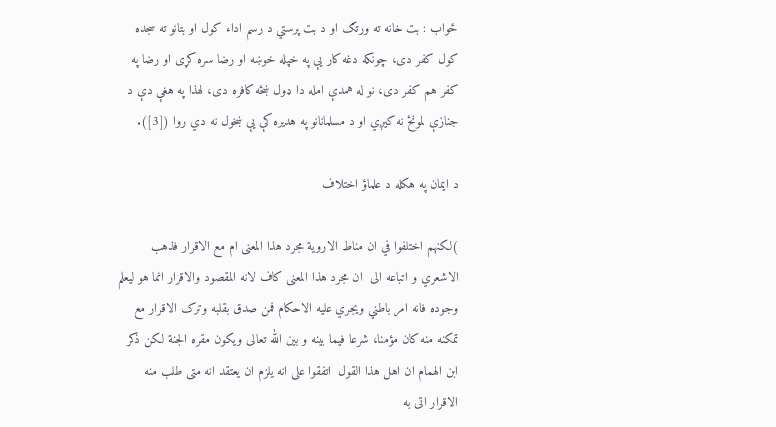ځواب : بت خانه ته ورتګ او د بت پرستي د رسم اداء کول او بتانو ته سجده کول کفر دى، چونکه دغه کار يې په خپله خوښه او رضا سره کړى او رضا په کفر هم کفر دى، نو له همدې امله دا ډول ښځه کافره دى، لهذا په هغې دې د جنازې لمونځ نه کيږي او د مسلمانانو په هديره کې يې ښخول نه دي روا ([3]).

د ايمان په هکله د علماؤ اختلاف

)لکنهم اختلفوا في ان مناط الاروية مجرد هذا المعنى ام مع الاقرار فذهب الاشعري و اتباعه الى  ان مجرد هذا المعنى کاف لانه المقصود والاقرار انما هو ليعلم وجوده فانه امر باطني ويجري عليه الاحکام فمن صدق بقلبه وترک الاقرار مع تمکنه منه کان مؤمنا، شرعا فيما بينه و بين الله تعالى ويکون مقره الجنة لکن ذکر ابن الهمام ان اهل هذا القول  اتفقوا على انه يلزم ان يعتقد انه متى طلب منه الاقرار اتى به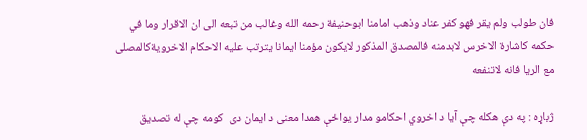فان طولب ولم يقر فهو کفر عناد وذهب امامنا ابوحنيفة رحمه الله وغالب من تبعه الى ان الاقرار وما في حکمه کاشارة الاخرس لابدمنه فالمصدق المذکور لايکون مؤمنا ايمانا يترتب عليه الاحکام الاخرويةکالمصلى مع الريا فانه لاتنفعه

ژباړه : په دې هکله چې آيا د اخروي احکامو مدار يواځې همدا معنى د ايمان دی  کومه چې له تصديق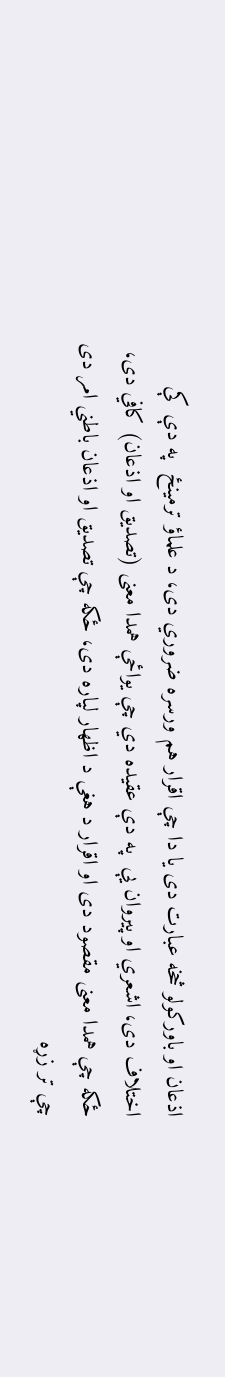اذعان او باورکولو څخه عبارت دی يا دا چې اقرار هم ورسره ضروري دى، د علماؤ ترمينځ  په دې کې اختلاف دى، اشعري او پيروان يې  په دې عقيده دي چې يواځې همدا معنى (تصديق او اذعان) کافي دی، ځکه چې همدا معنى مقصود دی او اقرار د هغې د اظهار لپاره دی، ځکه چې تصديق او اذعان باطني امر دى چې تر زړه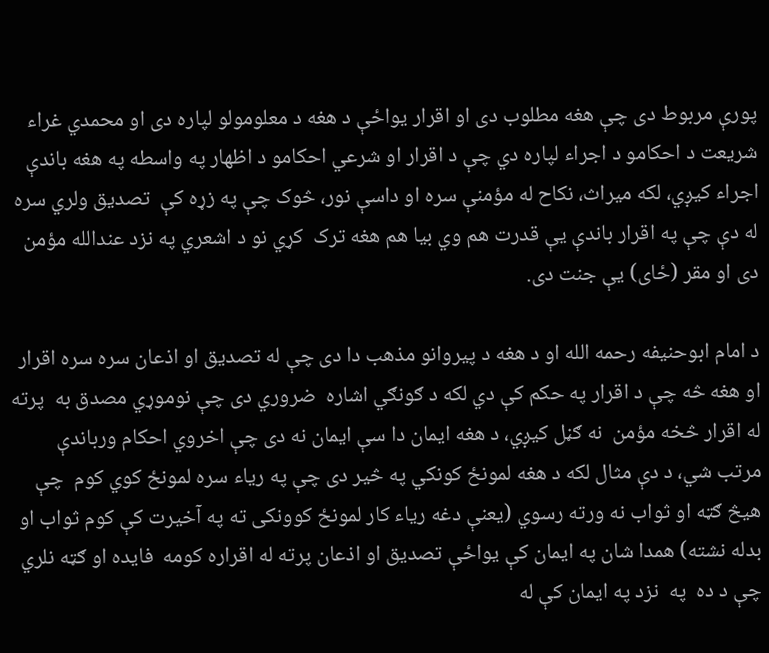پورې مربوط دى چې هغه مطلوب دى او اقرار يواځې د هغه د معلومولو لپاره دی او محمدي غرا‌ء شريعت د احکامو د اجراء لپاره دي چې د اقرار او شرعي احکامو د اظهار په واسطه په هغه باندې اجراء کيږي، لکه ميراث، نکاح له مؤمنې سره او داسې نور، څوک چې په زړه کې  تصديق ولري سره له دې چې په اقرار باندې يې قدرت هم وي بيا هم هغه ترک  کړي نو د اشعري په نزد عندالله مؤمن دى او مقر (ځای) يې جنت دى.

د امام ابوحنيفه رحمه الله او د هغه د پيروانو مذهب دا دى چې له تصديق او اذعان سره سره اقرار او هغه څه چې د اقرار په حکم کې دي لکه د ګونګي اشاره  ضروري دى چې نوموړي مصدق به  پرته له اقرار څخه مؤمن  نه ګڼل کيږي، د هغه ايمان دا سې ايمان نه دى چې اخروي احکام ورباندې مرتب شي، د دې مثال لکه د هغه لمونځ کونکي په څير دى چې په رياء سره لمونځ کوي کوم  چې هيڅ ګټه او ثواب نه ورته رسوي (يعنې دغه رياء کار لمونځ کوونکى ته په آخيرت کې کوم ثواب او بدله نشته) همدا شان په ايمان کې يواځې تصديق او اذعان پرته له اقراره کومه  فايده او ګټه نلري چې د ده  په  نزد په ايمان کې له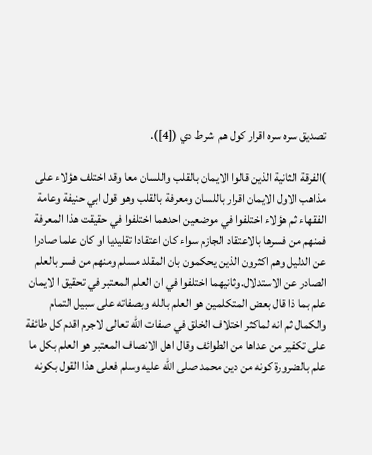تصديق سره سره اقرار کول هم  شرط دي ([4]).

)الفرقة الثانية الذين قالوا الايمان بالقلب واللسان معا وقد اختلف هؤلاء على مذاهب الاول الايمان اقرار باللسان ومعرفة بالقلب وهو قول ابي حنيفة وعامة الفقهاء ثم هؤلاء اختلفوا في موضعين احدهما اختلفوا في حقيقت هذا المعرفة فمنهم من فسرها بالاعتقاد الجازم سوا‌ء کان اعتقادا تقليديا او کان علما صادرا عن الدليل وهم اکثرون الذين يحکمون بان المقلد مسلم ومنهم من فسر بالعلم الصادر عن الاستدلال.وثانيهما اختلفوا في ان العلم المعتبر في تحقيق ا لايمان علم بما ذا قال بعض المتکلمين هو العلم بالله وبصفاته على سبيل التمام والکمال ثم انه لماکثر اختلاف الخلق في صفات الله تعالى لاجرم اقدم کل طائفة على تکفير من عداها من الطوائف وقال اهل الانصاف المعتبر هو العلم بکل ما علم بالضرورة کونه من دين محمد صلى الله عليه وسلم فعلى هذا القول بکونه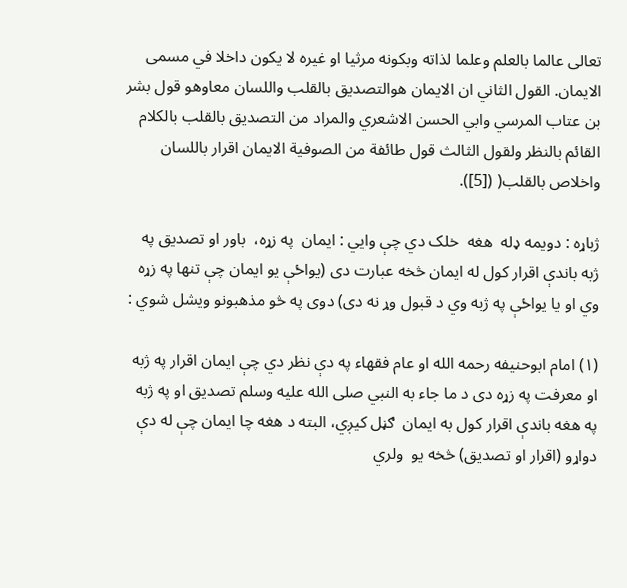تعالى عالما بالعلم وعلما لذاته وبکونه مرثيا او غيره لا يکون داخلا في مسمى الايمان. القول الثاني ان الايمان هوالتصديق بالقلب واللسان معاوهو قول بشر بن عتاب المرسي وابي الحسن الاشعري والمراد من التصديق بالقلب بالکلام القائم بالنظر ولقول الثالث قول طائفة من الصوفية الايمان اقرار باللسان واخلاص بالقلب( ([5]).

ژباړه : دويمه ډله  هغه  خلک دي چې وايي : ايمان  په زړه،  باور او تصديق په ژبه باندې اقرار کول له ايمان څخه عبارت دى (يواځې يو ايمان چې تنها په زړه وي او يا يواځې په ژبه وي د قبول وړ نه دى) دوى په څو مذهبونو ويشل شوي :

(١) امام ابوحنيفه رحمه الله او عام فقهاء په دې نظر دي چې ايمان اقرار په ژبه او معرفت په زړه دى د ما جاء به النبي صلی الله عليه وسلم تصديق او په ژبه په هغه باندې اقرار کول به ايمان  ګڼل کيږي، البته د هغه چا ايمان چې له دې دواړو (اقرار او تصديق) څخه يو  ولري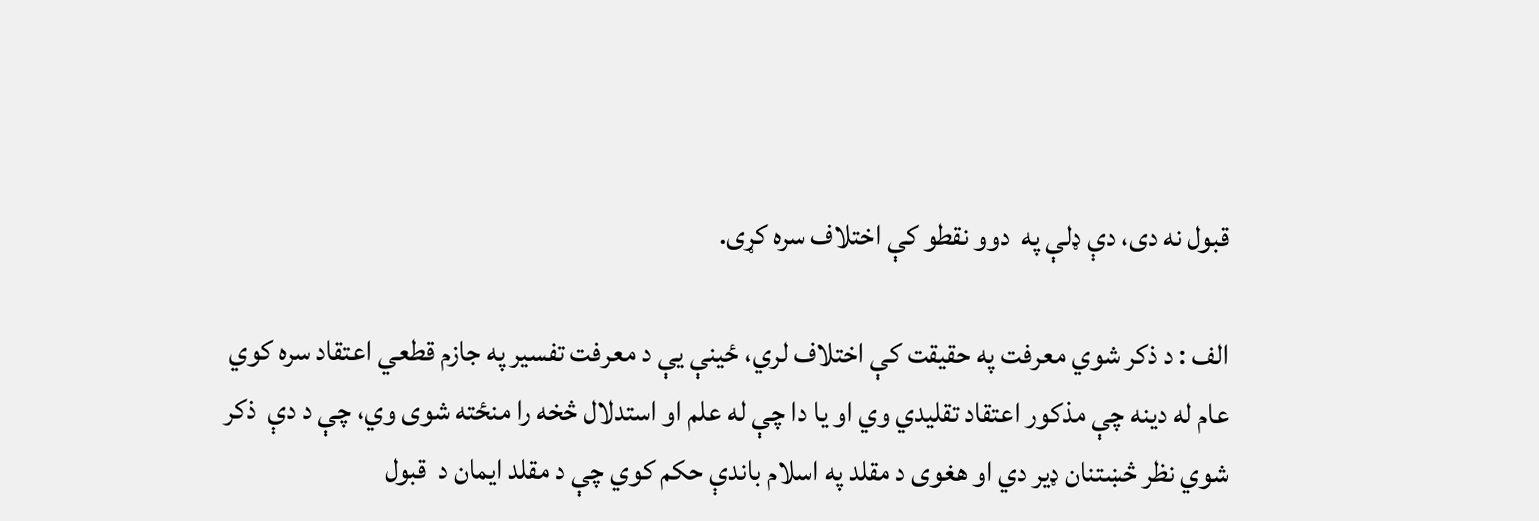قبول نه دى، دې ډلې په  دوو نقطو کې اختلاف سره کړى.

الف : د ذکر شوي معرفت په حقيقت کې اختلاف لري، ځينې يې د معرفت تفسير په جازم قطعي اعتقاد سره کوي عام له دينه چې مذکور اعتقاد تقليدي وي او يا دا چې له علم او استدلال څخه را منځته شوى وي، چې د دې  ذکر شوي نظر څښتنان ډير دي او هغوى د مقلد په اسلام باندې حکم کوي چې د مقلد ايمان د  قبول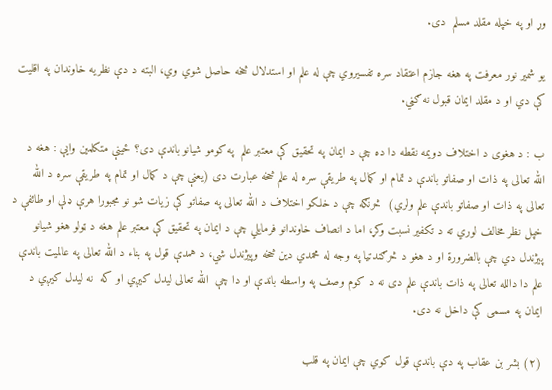وړ او په خپله مقلد مسلم  دى.

يو شمير نور معرفت په هغه جازم اعتقاد سره تفسيروي چې له علم او استدلال څخه حاصل شوي وي، البته د دې نظريه خاوندان په اقليت کې دي او د مقلد ايمان قبول نه ګڼي.

ب : د هغوی د اختلاف دويمه نقطه دا ده چې د ايمان په تحقيق کې معتبر علم  په کومو شيانو باندې دى؟ ځينې متکلمين وايې : هغه د الله تعالى په ذات او صفاتو باندې د تمام او کمال په طريقې سره له علم څخه عبارت دى (يعنې چې د کمال او تمام په طريقې سره د الله تعالى په ذات او صفاتو باندې علم ولري)  څرنګه چې د خلکو اختلاف د الله تعالى په صفاتو کې زيات شو نو مجبورا هرې ډلې او طائفې د خپل نظر مخالف لوري ته د تکفير نسبت وکړ، اما د انصاف خاوندانو فرمايلي چې د ايمان په تحقيق کې معتبر علم هغه د ټولو هغو شيانو پيژندل دي چې بالضرورة او د هغو د څرګندتيا په وجه له محمدي دين څخه وپيژندل شي، د همدې قول په بناء د الله تعالى په عالميت باندې علم دا دالله تعالى په ذات باندې علم دى نه د کوم وصف په واسطه باندې او دا چې  الله تعالى ليدل کيږي او که  نه ليدل کيږي د ايمان په مسمى کې داخل نه دی.

(٢) بشر بن عقاب په دې باندې قول کوي چې ايمان په قلب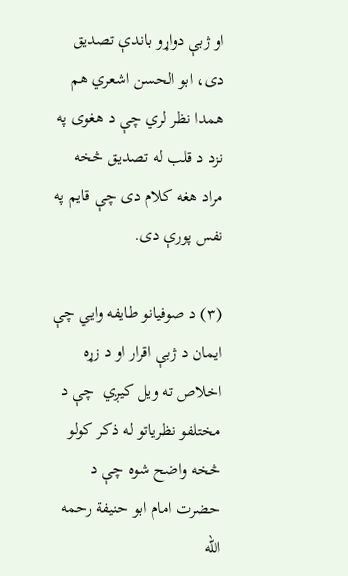او ژبې دواړو باندې تصديق دى، ابو الحسن اشعري هم همدا نظر لري چې د هغوى په نزد د قلب له تصديق څخه مراد هغه کلام دى چې قايم په نفس پورې دى.

(٣) د صوفيانو طايفه وايي چې ايمان د ژبې اقرار او د زړه اخلاص ته ويل کيږي  چې د مختلفو نظرياتو له ذکر کولو څخه واضح شوه چې د حضرت امام ابو حنيفة رحمه الله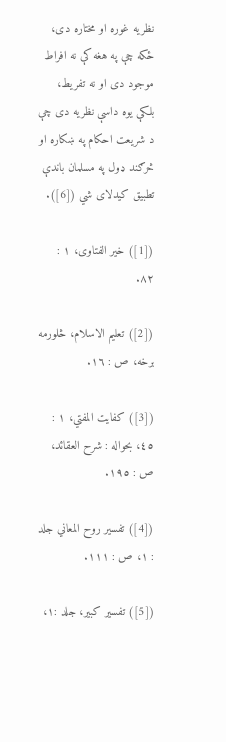نظريه غوره او مختاره دی، ځکه چې په هغه کې نه افراط موجود دى او نه تفريط، بلکې يوه داسې نظريه دی چې د شريعت احکام په ښکاره او څرګند ډول په مسلمان باندې تطبيق کيدلاى شي ([6]).

([1]) خير الفتاوى، ١ : ٨٢.

([2]) تعليم الاسلام، څلورمه برخه، ص : ١٦.

([3]) کفايت المفتي، ١ : ٤٥، بحواله : شرح العقائد، ص : ١٩٥.

([4]) تفسير روح المعاني جلد : ١، ص : ١١١.

([5]) تفسير کبير، جلد :١،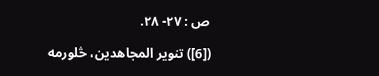ص : ٢٧- ٢٨.

([6]) تنوير المجاهدين، څلورمه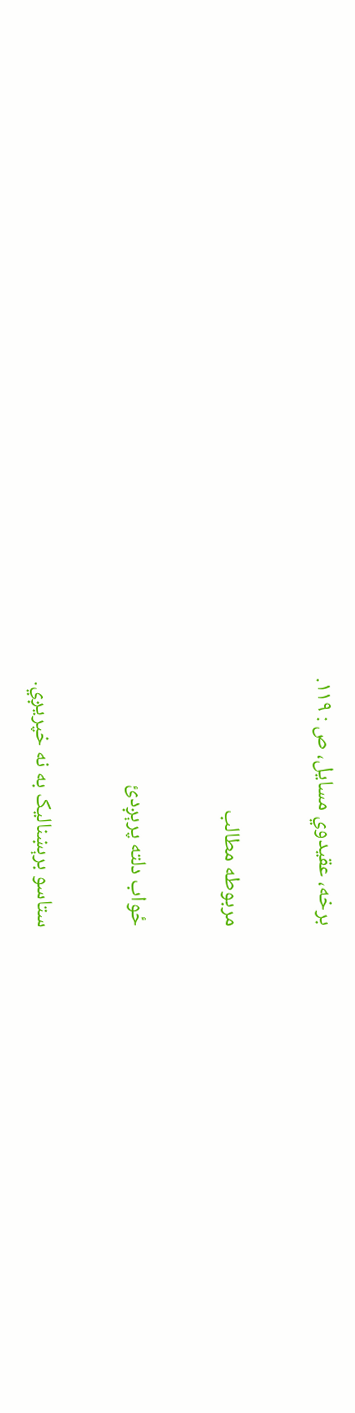برخه، عقيدوي مسايل، ص : ۱۱۹.

مربوطه مطالب

ځواب دلته پرېږدئ

ستاسو برېښناليک به نه خپريږي.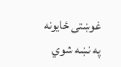غوښتى ځایونه په نښه شوي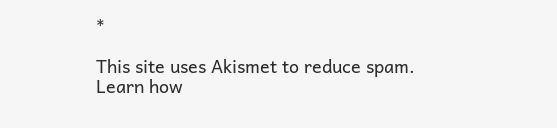*

This site uses Akismet to reduce spam. Learn how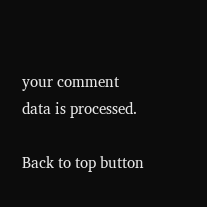your comment data is processed.

Back to top button